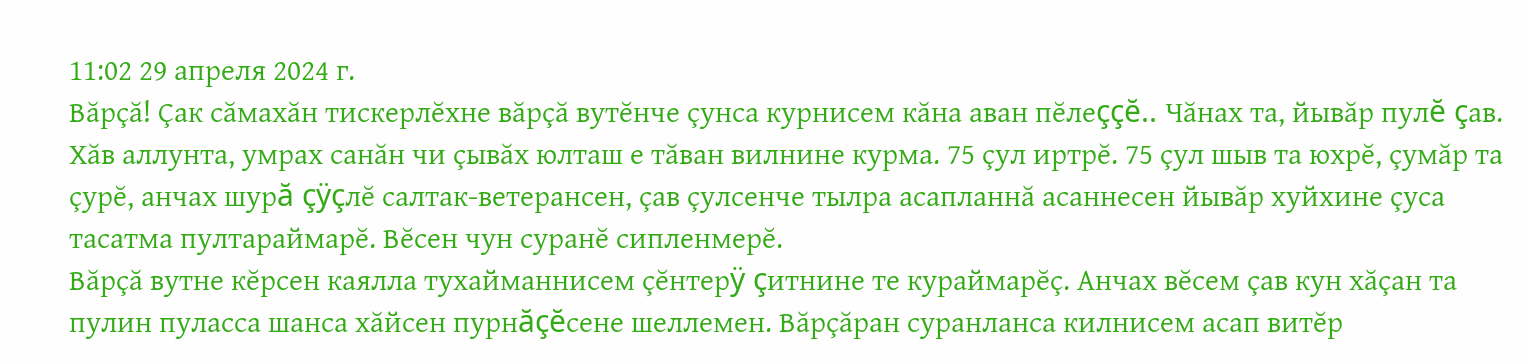11:02 29 апреля 2024 г.
Вăрçă! Çак сăмахăн тискерлĕхне вăрçă вутĕнче çунса курнисем кăна аван пĕлеççĕ.. Чăнах та, йывăр пулĕ çав. Хăв аллунта, умрах санăн чи çывăх юлташ е тăван вилнине курма. 75 çул иртрĕ. 75 çул шыв та юхрĕ, çумăр та çурĕ, анчах шурă çÿçлĕ салтак-ветерансен, çав çулсенче тылра асапланнă асаннесен йывăр хуйхине çуса тасатма пултараймарĕ. Вĕсен чун суранĕ сипленмерĕ.
Вăрçă вутне кĕрсен каялла тухайманнисем çĕнтерÿ çитнине те кураймарĕç. Анчах вĕсем çав кун хăçан та пулин пуласса шанса хăйсен пурнăçĕсене шеллемен. Вăрçăран суранланса килнисем асап витĕр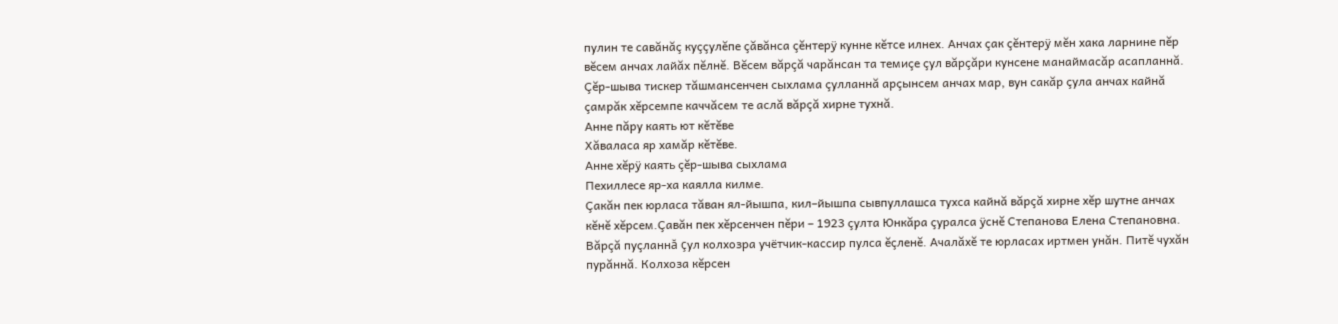пулин те савăнăç куççулĕпе çăвăнса çĕнтерÿ кунне кĕтсе илнех. Анчах çак çĕнтерÿ мĕн хака ларнине пĕр вĕсем анчах лайăх пĕлнĕ. Вĕсем вăрçă чарăнсан та темиçе çул вăрçăри кунсене манаймасăр асапланнă.
Çĕр-шыва тискер тăшмансенчен сыхлама çулланнă арçынсем анчах мар, вун сакăр çула анчах кайнă çамрăк хĕрсемпе каччăсем те аслă вăрçă хирне тухнă.
Анне пăру каять ют кĕтĕве
Хăваласа яр хамăр кĕтĕве.
Анне хĕрÿ каять çĕр-шыва сыхлама
Пехиллесе яр-ха каялла килме.
Çакăн пек юрласа тăван ял-йышпа, кил–йышпа сывпуллашса тухса кайнă вăрçă хирне хĕр шутне анчах кĕнĕ хĕрсем.Çавăн пек хĕрсенчен пĕри – 1923 çулта Юнкăра çуралса ÿснĕ Степанова Елена Степановна. Вăрçă пуçланнă çул колхозра учётчик-кассир пулса ĕçленĕ. Ачалăхĕ те юрласах иртмен унăн. Питĕ чухăн пурăннă. Колхоза кĕрсен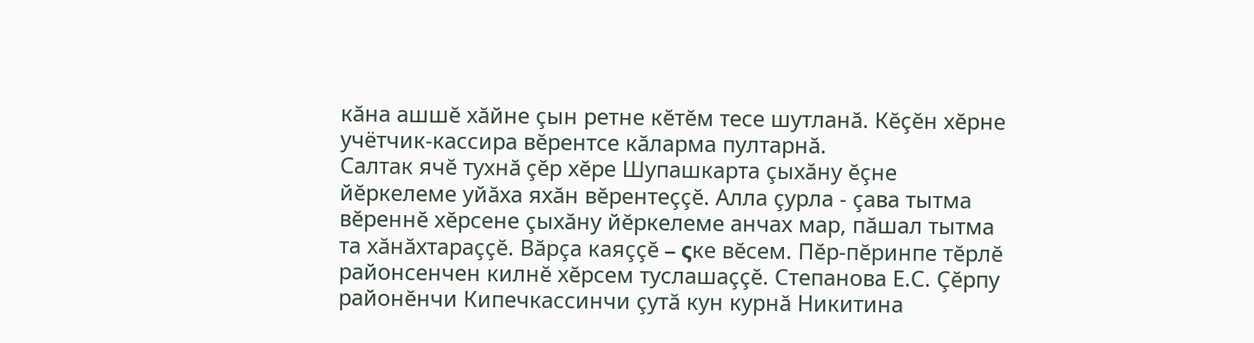кăна ашшĕ хăйне çын ретне кĕтĕм тесе шутланă. Кĕçĕн хĕрне учётчик-кассира вĕрентсе кăларма пултарнă.
Салтак ячĕ тухнă çĕр хĕре Шупашкарта çыхăну ĕçне йĕркелеме уйăха яхăн вĕрентеççĕ. Алла çурла - çава тытма вĕреннĕ хĕрсене çыхăну йĕркелеме анчах мар, пăшал тытма та хăнăхтараççĕ. Вăрçа каяççĕ – ςке вĕсем. Пĕр-пĕринпе тĕрлĕ районсенчен килнĕ хĕрсем туслашаççĕ. Степанова Е.С. Çĕрпу районĕнчи Кипечкассинчи çутă кун курнă Никитина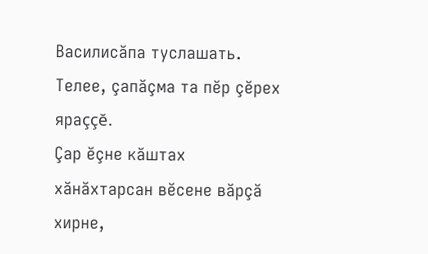Василисăпа туслашать. Телее, çапăçма та пĕр çĕрех яраççĕ.
Çар ĕçне кăштах хăнăхтарсан вĕсене вăрçă хирне,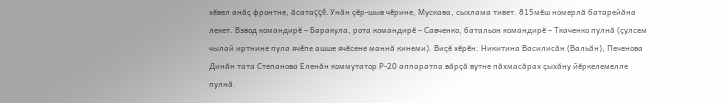хĕвел анăç фронтне, ăсатаççĕ. Унăн çĕр-шыв чĕрине, Мускава, сыхлама тивет. 815мĕш номерлă батарейăна лекет. Взвод командирĕ – Баракула, рота командирĕ – Савченко, батальон командирĕ – Ткаченко пулнă (çулсем чылай иртнине пула ячĕпе ашшe ячĕсене маннă кинеми). Виçĕ хĕрĕн: Никитина Василисăн (Вальăн), Печенова Динăн тата Степанова Еленăн коммутатор Р-20 аппаратпа вăрçă вутне пăхмасăрах çыхăну йĕркелемелле пулнă.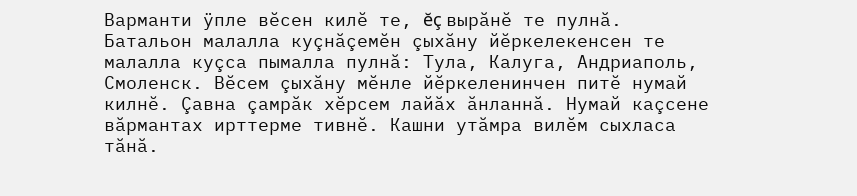Варманти ÿпле вĕсен килĕ те, ĕç вырăнĕ те пулнă.
Батальон малалла куçнăçемĕн çыхăну йĕркелекенсен те малалла куçса пымалла пулнă: Тула, Калуга, Андриаполь, Смоленск. Вĕсем çыхăну мĕнле йĕркеленинчен питĕ нумай килнĕ. Çавна çамрăк хĕрсем лайăх ăнланнă. Нумай каçсене вăрмантах ирттерме тивнĕ. Кашни утăмра вилĕм сыхласа тăнă.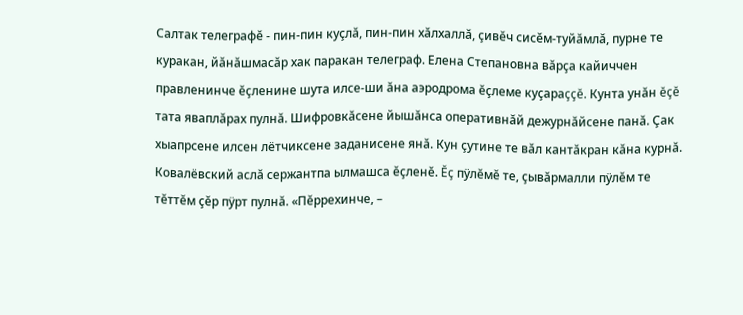Салтак телеграфĕ - пин-пин куçлă, пин-пин хăлхаллă, çивĕч сисĕм-туйăмлă, пурне те куракан, йăнăшмасăр хак паракан телеграф. Елена Степановна вăрçа кайиччен правленинче ĕçленине шута илсе-ши ăна аэродрома ĕçлеме куçараççĕ. Кунта унăн ĕçĕ тата яваплăрах пулнă. Шифровкăсене йышăнса оперативнăй дежурнăйсене панă. Çак хыапрсене илсен лётчиксене заданисене янă. Кун çутине те вăл кантăкран кăна курнă. Ковалёвский аслă сержантпа ылмашса ĕçленĕ. Ĕç пÿлĕмĕ те, çывăрмалли пÿлĕм те тĕттĕм çĕр пÿрт пулнă. «Пĕррехинче, –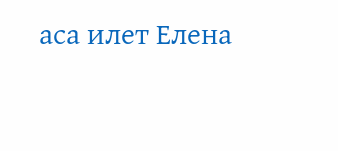аса илет Елена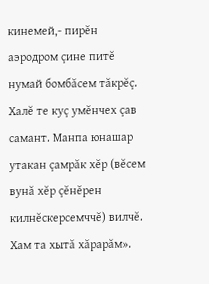кинемей,- пирĕн аэродром çине питĕ нумай бомбăсем тăкрĕç. Халĕ те куç умĕнчех çав самант. Манпа юнашар утакан çамрăк хĕр (вĕсем вунă хĕр çĕнĕрен килнĕскерсемччĕ) вилчĕ. Хам та хытă хăрарăм».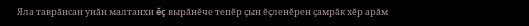Яла таврăнсан унăн малтанхи ĕç вырăнĕче тепĕр çын ĕçленĕрен çамрăк хĕр арăм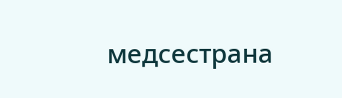медсестрана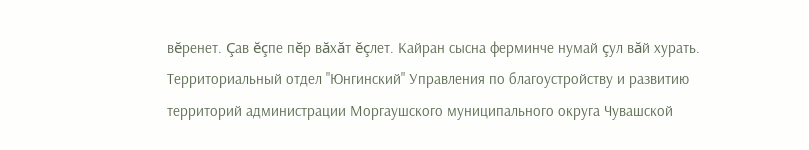вĕренет. Çав ĕçпе пĕр вăхăт ĕçлет. Кайран сысна ферминче нумай çул вăй хурать.
Территориальный отдел "Юнгинский" Управления по благоустройству и развитию территорий администрации Моргаушского муниципального округа Чувашской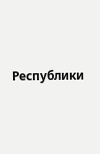Республики